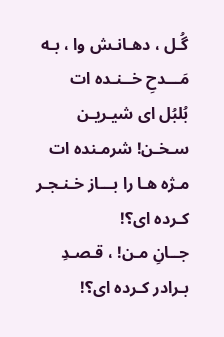گُـل ، دهـانـش وا ، بـه مَـــدحِ خــنـده ات
بُلبُل ای شیـریـن سـخـن! شرمـنده ات
مـژه هـا را بـــاز خـنـجـر کـرده ای؟!
جــانِ مـن! ، قـصـدِ بـرادر کـرده ای؟!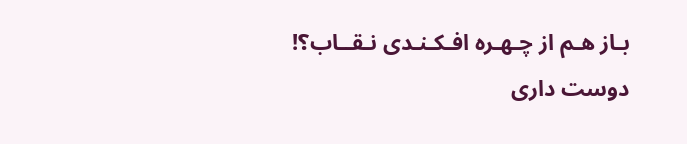بـاز هـم از چـهـره افـکـنـدی نـقــاب؟!
دوست داری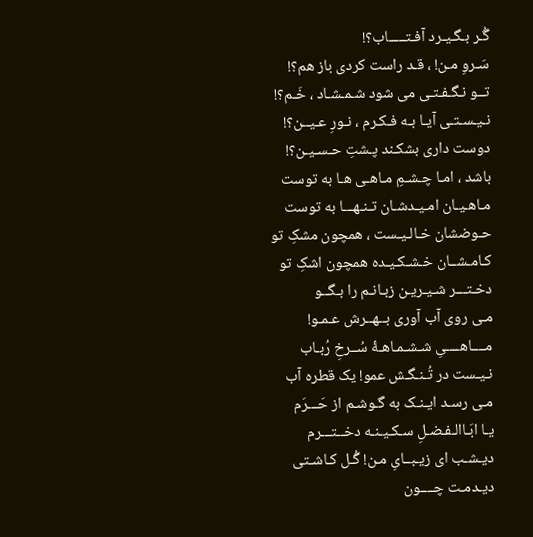گُـر بـگـیـرد آفـتـــــاب؟!
سَـروِ مـن! ، قـد راست کردی باز هم؟!
تــو نـگـفـتـی می شود شـمـشـاد ، خَـم؟!
نـیـسـتـی آیـا بـه فـکـرم ، نـورِ عـیــن؟!
دوست داری بشکـند پـشتِ حـسـیـن؟!
باشد ، امـا چـشـمِ مـاهـی هـا به توست
مـاهـیـان امـیـدشـان تـنـهـــا به توست
حـوضشان خـالـیـست ، همچون مشکِ تو
کـامـشــان خـشـکـیـده همچون اشکِ تو
دخـتـــر شـیـریـن زبـانـم را بـگــو
مـی روی آب آوری بــهــرش عـمـو!
مــــاهــــیِ شـشـمـاهـۀ سُــرخِ رُبـاب
نـیـست در تُـنـگـش عمو! یک قطره آب
مـی رسـد ایـنـک به گـوشـم از حَـــرَم
یـا ابَـاالـفـضـلِ سـکـیـنـه دخــتـــرم
دیـشـب ای زیـبــایِ مـن! گُـل کـاشـتی
دیـدمـت چــــون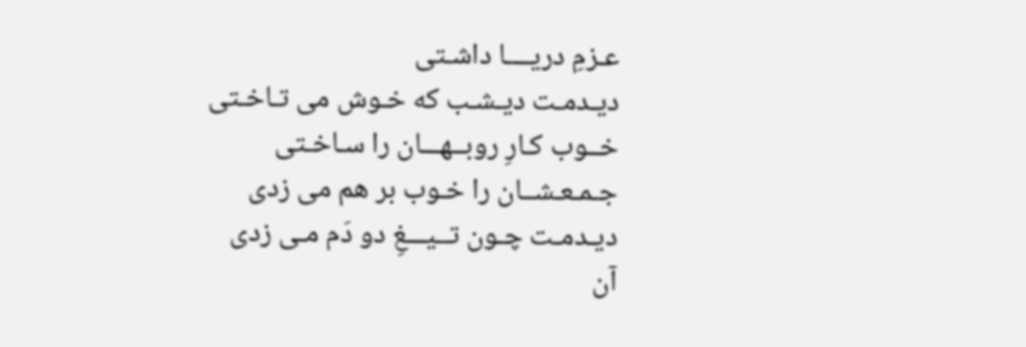عـزمِ دریــــا داشـتی
دیـدمـت دیـشـب که خـوش می تـاخـتی
خــوب کـارِ روبــهـــان را سـاخـتی
جـمـعـشــان را خـوب بر هم می زدی
دیـدمـت چـون تــیـــغِ دو دَم مـی زدی
آن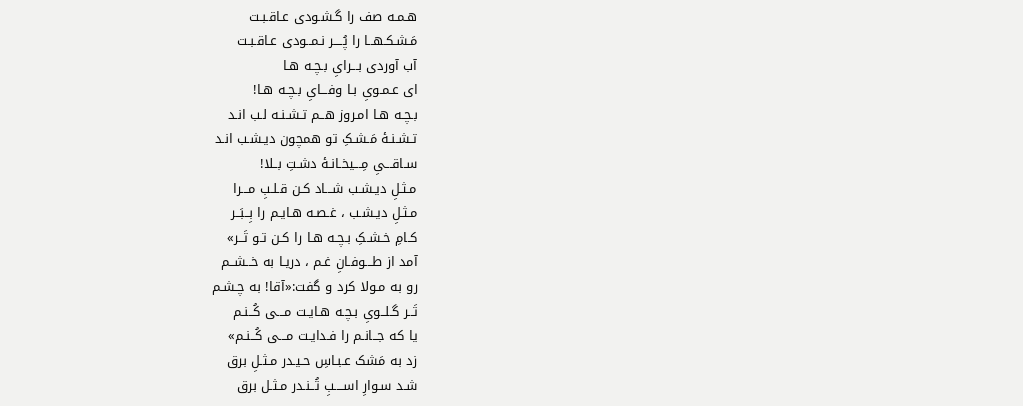هـمـه صف را گـشـودی عـاقـبـت
مَـشـکـهــا را پُــــر نـمــودی عـاقـبـت
آب آوردی بـــرایِ بـچـه هـا
ای عـمـویِ بـا وفـــایِ بـچـه هـا!
بـچـه هـا امـروز هــم تـشـنـه لـب انـد
تـشـنـۀ مَـشـکِ تو همچون دیـشـب انـد
سـاقـــیِ مِـــیخـانـۀ دشـتِ بــلا!
مـثـلِ دیـشـب شـــاد کـن قـلـبِ مـــرا
مـثـلِ دیـشـب ، غـصـه هـایـم را بِــبَــر
کـامِ خـشـکِ بـچـه هـا را کـن تـو تَــر»
آمد از طـــوفـانِ غـم ، دریـا به خــشــم
رو به مـولا کرد و گفت:«آقا! به چـشـم
تَــر گـلــویِ بـچـه هـایـت مـــی کُــنـم
یا که جــانـم را فـدایـت مـــی کُــنـم»
زد به مَشک عـبـاسِ حـیـدر مـثـلِ برق
شـد سـوارِ اســــبِ تُــنـدر مـثـل برق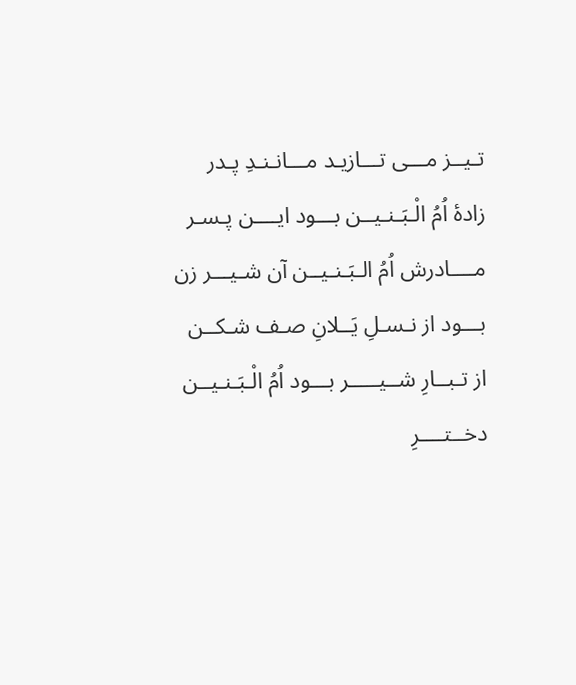تـیــز مـــی تـــازیـد مـــانـنـدِ پـدر
زادۀ اُمُ الْـبَـنـیــن بـــود ایــــن پـسـر
مــــادرش اُمُ الـبَـنـیــن آن شـیـــر زن
بـــود از نـسـلِ یَــلانِ صـف شـکــن
از تـبــارِ شــیـــــر بـــود اُمُ الْـبَـنـیــن
دخــتــــرِ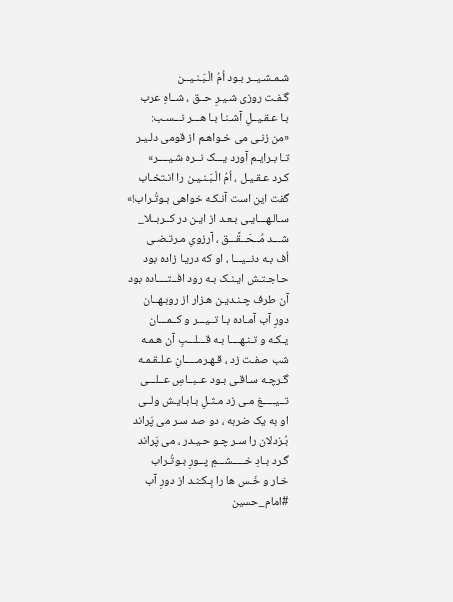شـمـشـیــر بـود اُمُ الْـبَـنـیــن
گـفـت روزی شـیـرِ حــق ، شــاهِ عرب
بـا عـقـیــلِ آشـنـا بـا هـــر نـــسـب:
«من زنـی می خـواهـم از قومی دلـیـر
تـا بـرایـم آورد یـــک نــره شـیــــر»
کـرد عـقـیـل ، اُمُ الْـبَـنـیـن را انـتخـاب
گفت این است آنـکـه خواهی بـوتُـراب!»
سـالـهـــایـی بـعـد از ایـن در کــربــلا_
شـــد مُــحَــقَّـــق ، آرزویِ مـرتـضـی
اُف بـه دنــیـــا ، او که دریـا زاده بود
حـاجـتـش ایـنـک بـه رود افــتــــاده بود
آن طرف چـنـدیـن هـزار از روبـهــان
دورِ آب آمـاده بـا تــیـــر و کــمـــان
یـکـه و تـنـهــــا بـه قـــلـــبِ آن هـمـه
شب صفـت زد ، قـهـرمـــــانِ عـلـقـمـه
گـرچـه سـاقـی بـود عــبــاسِ عــلـــی
تــیـــــغ مـی زد مـثـلِ بـابـایـش ولــی
او به یک ضربه ، دو صد سـر می پَراند
بُـزدلان را سـر چـو حـیـدر ، می پَراند
گـرد بـادِ خـــــشـــمِ پــورِ بـوتُـراب
خـار و خَـس ها را بِـکـَنـد از دورِ آب
#امام_حسین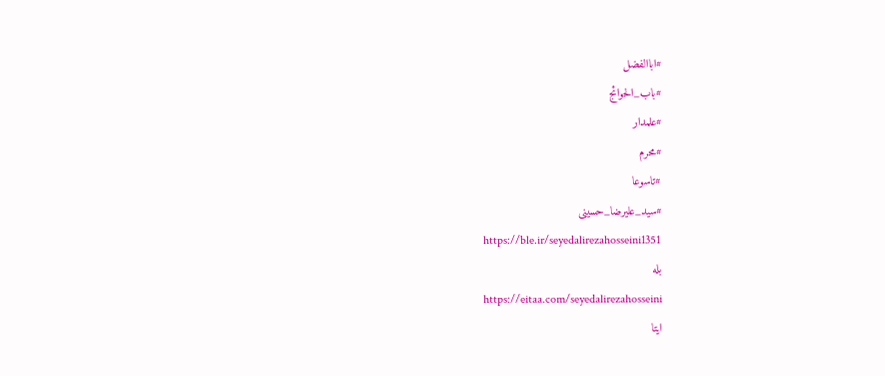#اباالفضل
#باب_الحوائج
#علمدار
#محرم
#تاسوعا
#سید_علیرضا_حسینی
https://ble.ir/seyedalirezahosseini1351
بله
https://eitaa.com/seyedalirezahosseini
ایتا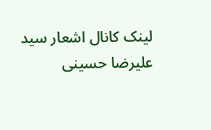لینک کانال اشعار سید علیرضا حسینی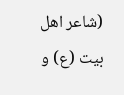(شاعر اهل بیت (ع) و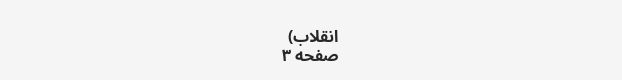انقلاب)
صفحه ۳